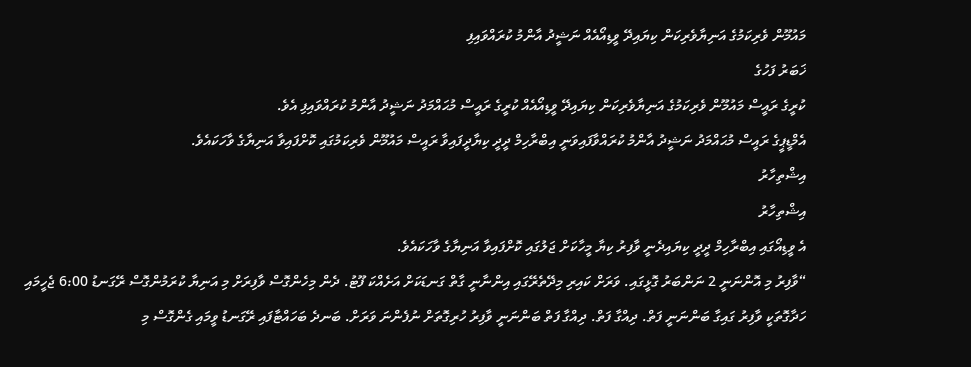މައުމޫން ވެރިކަމުގެ އަނިޔާވެރިކަން ކިޔައިދޭ ވީޑިއޯއެއް ނަޝީދު އާންމު ކުރައްވައިފި
ޚަބަރު ފަހުގެ
ކުރީގެ ރައީސް މައުމޫން ވެރިކަމުގެ އަނިޔާވެރިކަން ކިޔައިދޭ ވީޑިއޯއެއް ކުރީގެ ރައީސް މުޙައްމަދު ނަޝީދު އާންމު ކުރައްވައިފި އެވެ.
އެމްޑީޕީގެ ރައީސް މުޙައްމަދު ނަޝީދު އާންމު ކުރައްވާފައިވަނީ އިބްރާހިމް ދީދީ ކިޔާދީފައިވާ ރައީސް މައުމޫން ވެރިކަމުގައި ކޮށްފައިވާ އަނިޔާގެ ވާހަކައެވެ.
އިޝްތިހާރު
އިޝްތިހާރު
އެ ވީޑިއޯގައި އިބްރާހިމް ދީދީ ކިޔައިދެނީ ވާފިރު ކިޔާ މީހާކަށް ޖަލުގައި ކޮށްފައިވާ އަނިޔާގެ ވާހަކައެވެ.
“ވާފިރު މި އޮންނަނީ 2 ނަންބަރު ގޮޅީގައި. ވަރަށް ކައިރި މިދޭތެރޭގައި އިންނާނީ ގާތް ގަނޑަކަށް އަށެއްކަ ފޫޓު. ދެން މިހެންގޮސް ވާފިރަށް މި އަނިޔާ ކުރަމުންގޮސް ރޭގަނޑު 6:00 ޖެހީމައި ހަދާގޮތަކީ ވާފިރު ގައިގާ ބަންނަނީ ފަތް. ދިއްގާ ފަތް. ދިއްގާ ފަތް ބަންނަނީ ވާފިރު ހުރިގޮތަށް ނުފެންނަ ވަރަށް. ބަނދެ ބަހައްޓާފައި ރޭގަނޑު ވީމައި ގެންގޮސް މި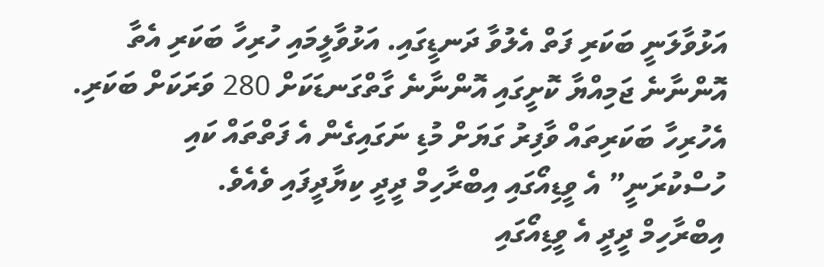އަޅުވާލަނީ ބަކަރި ފަތް އެލުވާ ދަނޑީގައި. އަޅުވާލީމައި ހުރިހާ ބަކަރި އެތާ އޮންނާނެ ޖަމިއްޔާ ކޮށީގައި އޮންނާނެ ގާތްގަނޑަކަށް 280 ވަރަކަށް ބަކަރި. އެހުރިހާ ބަކަރިތައް ވާފިރު ގަޔަށް މުޑި ނަގައިގެން އެ ފަތްތައް ކައި ހުސްކުރަނީ” އެ ވީޑިއޯގައި އިބްރާހިމް ދީދީ ކިޔާދީފައި ވެއެވެ.
އިބްރާހިމް ދީދީ އެ ވީޑިއޯގައި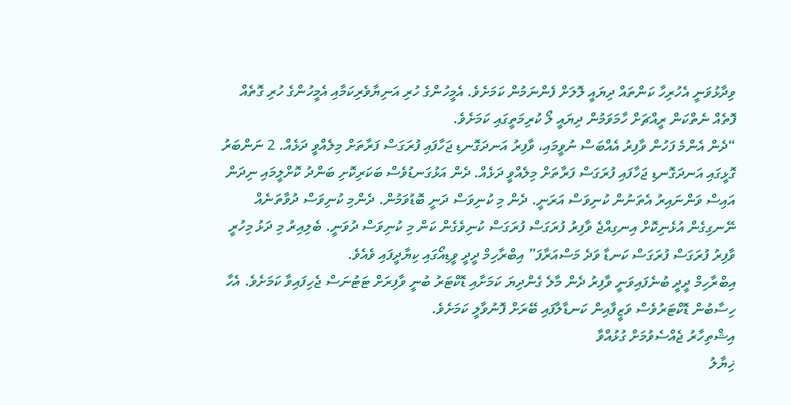ވިދާޅުވަނީ އެހުރިހާ ކަންތައް ދިޔައީ ލޮލަށް ފެންނަމުން ކަމަށެވެ. އެމީހުންގެ ހުރި އަނިޔާވެރިކަމާއި އެމީހުންގެ ހުރި ގޮތެއް ފޮތެއް ނެތްކަން ރީއްޗަށް ހާމަވަމުން ދިޔައީ ލޯ ކުރިމަތީގައި ކަމަށެވެ.
“ދެން އެންމެ ފަހުން ވާފިރު އެއްބަސް ނުވީމައި، ވާފިރު އަނދަގޮނޑި ޖަހާފައި ފުރަގަސް ފަރާތަށް މިލެއްވީ ދަޅެއް. 2 ނަންބަރު ގޮޅީގައި އަނދަގޮނޑި ޖަހާފައި ފުރަގަސް ފަރާތަށް މިލެއްވީ ދަޅެއް. ދެން އަޅުގަނޑުވެސް ބަކަރިކޮށި ބަންދު ކޮށްލީމައި ނިދަން އައިސް ވަންނައިރު އެތަނުން ކުނިވަސް އަރަނީ. ދެން މި ކުނިވަސް ދަނީ ބޮޑުވަމުން. ދެންމި ކުނިވަސް ދުވާތަނެއް ނޭނގިގެން އުޅެނިކޮށް އިނގިއްޖެ ވާފިރު ފުރަގަސް ފުރަގަސް ކުނިވެގެން ކަން މި ކުނިވަސް ދުވަނީ. ބެލިއިރު މި ދަޅު މިހުރީ ވާފިރު ފުރަގަސް ފުރަގަސް ކަނޑާ ވަދެ މަސްއަރާފަ” އިބްރާހިމް ދީދީ ވީޑިއޯގައި ކިޔާދީފައި ވެއެވެ.
އިބްރާހިމް ދީދީ ބުނެފައިވަނީ ވާފިރު ދެން މާލެ ގެންދިޔަ ކަމަށާއި ޑޮކްޓަރު ބުނީ ވާފިރަށް ޓަޓުނަސް ޖެހިފައިވާ ކަމަށެވެ. އެހާ ހިސާބުން ޑޮކްޓަރުވެސް ވަޒީފާއިން ކަނޑާލާފައި ބޭރަށް ފޮނުވާލީ ކަމަށެވެ.
އިޝްތިހާރު ޖެއްސެވުމަށް ގުޅުއްވާ
ޚިޔާލު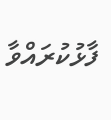ފާޅުކުރައްވާ